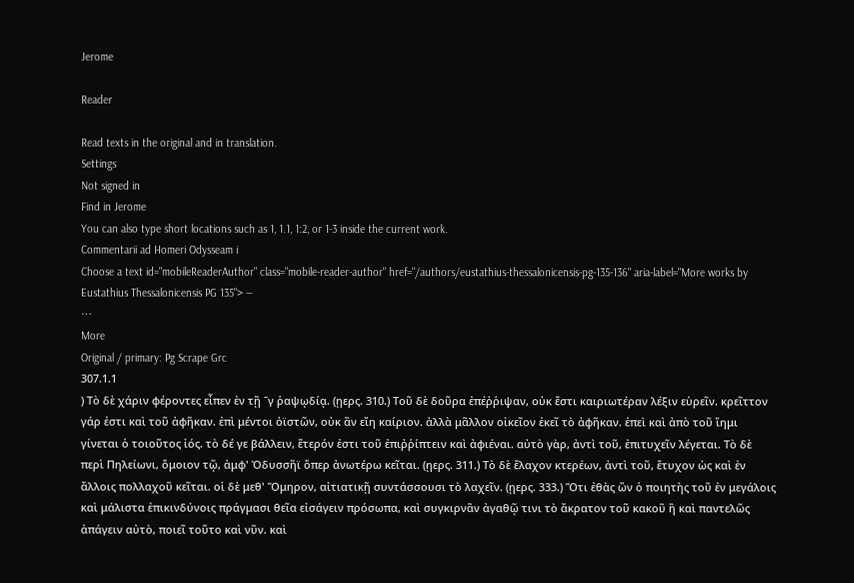Jerome

Reader

Read texts in the original and in translation.
Settings
Not signed in
Find in Jerome
You can also type short locations such as 1, 1.1, 1:2, or 1-3 inside the current work.
Commentarii ad Homeri Odysseam i
Choose a text id="mobileReaderAuthor" class="mobile-reader-author" href="/authors/eustathius-thessalonicensis-pg-135-136" aria-label="More works by Eustathius Thessalonicensis PG 135"> —
⋯
More
Original / primary: Pg Scrape Grc
307.1.1
) Τὸ δὲ χάριν φέροντες εἶπεν ἐν τῇ ˉγ ῥαψῳδίᾳ. (ῃερς. 310.) Τοῦ δὲ δοῦρα ἐπέῤῥιψαν, οὐκ ἔστι καιριωτέραν λέξιν εὑρεῖν. κρεῖττον γάρ ἐστι καὶ τοῦ ἀφῆκαν. ἐπὶ μέντοι ὀϊστῶν, οὐκ ἂν εἴη καίριον. ἀλλὰ μᾶλλον οἰκεῖον ἐκεῖ τὸ ἀφῆκαν. ἐπεὶ καὶ ἀπὸ τοῦ ἵημι γίνεται ὁ τοιοῦτος ἰός. τὸ δέ γε βάλλειν, ἕτερόν ἐστι τοῦ ἐπιῤῥίπτειν καὶ ἀφιέναι. αὐτὸ γὰρ, ἀντὶ τοῦ, ἐπιτυχεῖν λέγεται. Τὸ δὲ περὶ Πηλείωνι, ὅμοιον τῷ, ἀμφ' Ὀδυσσῆϊ ὅπερ ἀνωτέρω κεῖται. (ῃερς. 311.) Τὸ δὲ ἔλαχον κτερέων, ἀντὶ τοῦ, ἔτυχον ὡς καὶ ἐν ἄλλοις πολλαχοῦ κεῖται. οἱ δὲ μεθ' Ὅμηρον, αἰτιατικῇ συντάσσουσι τὸ λαχεῖν. (ῃερς. 333.) Ὅτι ἐθὰς ὢν ὁ ποιητὴς τοῦ ἐν μεγάλοις καὶ μάλιστα ἐπικινδύνοις πράγμασι θεῖα εἰσάγειν πρόσωπα, καὶ συγκιρνᾶν ἀγαθῷ τινι τὸ ἄκρατον τοῦ κακοῦ ἢ καὶ παντελῶς ἀπάγειν αὐτὸ, ποιεῖ τοῦτο καὶ νῦν. καὶ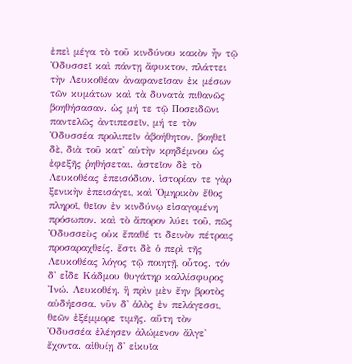ἐπεὶ μέγα τὸ τοῦ κινδύνου κακὸν ἦν τῷ Ὀδυσσεῖ καὶ πάντῃ ἄφυκτον, πλάττει τὴν Λευκοθέαν ἀναφανεῖσαν ἐκ μέσων τῶν κυμάτων καὶ τὰ δυνατὰ πιθανῶς βοηθήσασαν. ὡς μή τε τῷ Ποσειδῶνι παντελῶς ἀντιπεσεῖν, μή τε τὸν Ὀδυσσέα προλιπεῖν ἀβοήθητον. βοηθεῖ δὲ, διὰ τοῦ κατ' αὐτὴν κρηδέμνου ὡς ἐφεξῆς ῥηθήσεται. ἀστεῖον δὲ τὸ Λευκοθέας ἐπεισόδιον. ἱστορίαν τε γὰρ ξενικὴν ἐπεισάγει, καὶ Ὁμηρικὸν ἔθος πληροῖ, θεῖον ἐν κινδύνῳ εἰσαγομένη πρόσωπον. καὶ τὸ ἄπορον λύει τοῦ, πῶς Ὀδυσσεὺς οὐκ ἔπαθέ τι δεινὸν πέτραις προσαραχθείς. ἔστι δὲ ὁ περὶ τῆς Λευκοθέας λόγος τῷ ποιητῇ, οὗτος. τόν δ' εἶδε Κάδμου θυγάτηρ καλλίσφυρος Ἰνώ. Λευκοθέη. ἣ πρὶν μὲν ἔην βροτὸς αὐδήεσσα. νῦν δ' ἁλὸς ἐν πελάγεσσι, θεῶν ἐξέμμορε τιμῆς. αὕτη τὸν Ὀδυσσέα ἐλέησεν ἀλώμενον ἄλγε' ἔχοντα. αἰθυίῃ δ' εἰκυῖα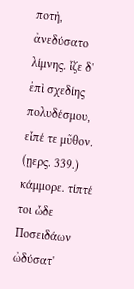ποτὴ, ἀνεδύσατο λίμνης. ἷζε δ' ἐπὶ σχεδίης πολυδέσμου, εἶπέ τε μῦθον. (ῃερς. 339.) κάμμορε. τίπτέ τοι ὧδε Ποσειδάων ὠδύσατ'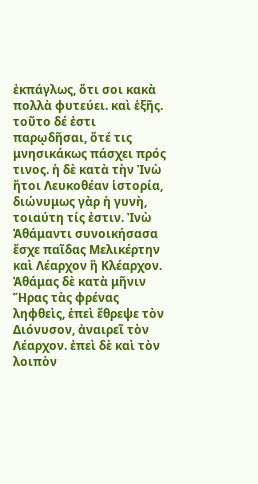ἐκπάγλως, ὅτι σοι κακὰ πολλὰ φυτεύει. καὶ ἑξῆς. τοῦτο δέ ἐστι παρῳδῆσαι, ὅτέ τις μνησικάκως πάσχει πρός τινος. ἡ δὲ κατὰ τὴν Ἰνὼ ἤτοι Λευκοθέαν ἱστορία, διώνυμως γὰρ ἡ γυνὴ, τοιαύτη τίς ἐστιν. Ἰνὼ Ἀθάμαντι συνοικήσασα ἔσχε παῖδας Μελικέρτην καὶ Λέαρχον ἢ Κλέαρχον. Ἀθάμας δὲ κατὰ μῆνιν Ἥρας τὰς φρένας ληφθεὶς, ἐπεὶ ἔθρεψε τὸν Διόνυσον, ἀναιρεῖ τὸν Λέαρχον. ἐπεὶ δὲ καὶ τὸν λοιπὸν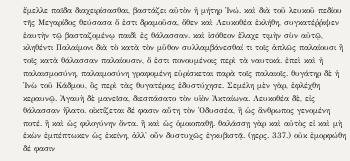ἔμελλε παῖδα διαχειρίσασθαι, βαστάζει αὐτὸν ἡ μήτηρ Ἰνώ. καὶ διὰ τοῦ λευκοῦ πεδίου τῆς Μεγαρίδος θεύσασα ὅ ἐστι δραμοῦσα, ὅθεν καὶ Λευκοθέα ἐκλήθη, συγκατέῤῥιψεν ἑαυτὴν τῷ βασταζομένῳ παιδὶ ἐς θάλασσαν. καὶ ἰσόθεον ἔλαχε τιμὴν σὺν αὐτῷ, κληθέντι Παλαίμονι διὰ τὸ κατὰ τὸν μῦθον συλλαμβάνεσθαί τι τοῖς ἁπλῶς παλαίουσι ἢ τοῖς κατὰ θάλασσαν παλαίουσιν, ὅ ἐστι πονουμένοις περὶ τὰ ναυτικά. ἐπεὶ καὶ ἡ παλαισμοσύνη, παλαιμοσύνη γραφομένη εὑρίσκεται παρὰ τοῖς παλαιοῖς. θυγάτηρ δὲ ἡ Ἰνὼ τοῦ Κάδμου, ὃς περὶ τὰς θυγατέρας ἐδυστύχησε. Σεμέλη μὲν γὰρ, ἐφλέχθη κεραυνῷ. Ἀγαυὴ δὲ μανεῖσα, διεσπάσατο τὸν υἱὸν Ἀκταίωνα. Λευκοθέα δὲ, εἰς θάλασσαν ἥλατο. οἰκτίζεται δέ φασιν αὕτη τὸν Ὀδυσσέα, ἢ ὡς ἄνθρωπος γενομένη ποτέ. ἢ καὶ ὡς φιλογύνην ὄντα. ἢ καὶ ὡς ὁμοιοπαθῇ. θαλάσσῃ γὰρ καὶ αὐτὸς εἰ καὶ μὴ ἑκὼν ἐμπέπτωκεν ὡς ἐκείνη, ἀλλ' οὖν δυστυχῶς ἐγκυβιστᾷ. (ῃερς. 337.) οὐκ ἐμορφώθη δέ φασιν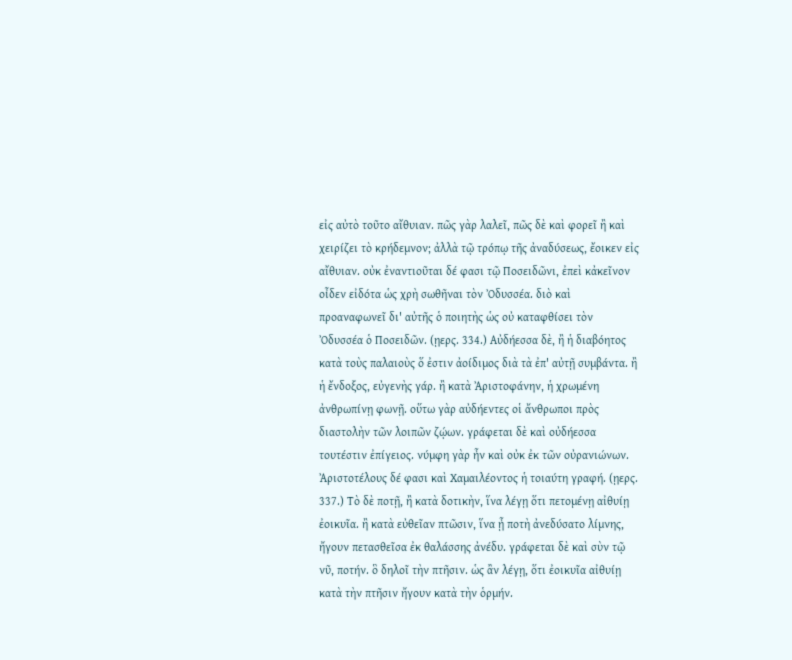εἰς αὐτὸ τοῦτο αἴθυιαν. πῶς γὰρ λαλεῖ, πῶς δὲ καὶ φορεῖ ἢ καὶ χειρίζει τὸ κρήδεμνον; ἀλλὰ τῷ τρόπῳ τῆς ἀναδύσεως, ἔοικεν εἰς αἴθυιαν. οὐκ ἐναντιοῦται δέ φασι τῷ Ποσειδῶνι, ἐπεὶ κἀκεῖνον οἶδεν εἰδότα ὡς χρὴ σωθῆναι τὸν Ὀδυσσέα. διὸ καὶ προαναφωνεῖ δι' αὐτῆς ὁ ποιητὴς ὡς οὐ καταφθίσει τὸν Ὀδυσσέα ὁ Ποσειδῶν. (ῃερς. 334.) Αὐδήεσσα δὲ, ἢ ἡ διαβόητος κατὰ τοὺς παλαιοὺς ὅ ἐστιν ἀοίδιμος διὰ τὰ ἐπ' αὐτῇ συμβάντα. ἢ ἡ ἔνδοξος, εὐγενὴς γάρ. ἢ κατὰ Ἀριστοφάνην, ἡ χρωμένη ἀνθρωπίνῃ φωνῇ. οὕτω γὰρ αὐδήεντες οἱ ἄνθρωποι πρὸς διαστολὴν τῶν λοιπῶν ζῴων. γράφεται δὲ καὶ οὐδήεσσα τουτέστιν ἐπίγειος. νύμφη γὰρ ἦν καὶ οὐκ ἐκ τῶν οὐρανιώνων. Ἀριστοτέλους δέ φασι καὶ Χαμαιλέοντος ἡ τοιαύτη γραφή. (ῃερς. 337.) Τὸ δὲ ποτῇ, ἢ κατὰ δοτικὴν, ἵνα λέγῃ ὅτι πετομένῃ αἰθυίῃ ἐοικυῖα. ἢ κατὰ εὐθεῖαν πτῶσιν, ἵνα ᾖ ποτὴ ἀνεδύσατο λίμνης, ἤγουν πετασθεῖσα ἐκ θαλάσσης ἀνέδυ. γράφεται δὲ καὶ σὺν τῷ νῦ, ποτήν. ὃ δηλοῖ τὴν πτῆσιν. ὡς ἂν λέγῃ, ὅτι ἐοικυῖα αἰθυίῃ κατὰ τὴν πτῆσιν ἤγουν κατὰ τὴν ὁρμήν.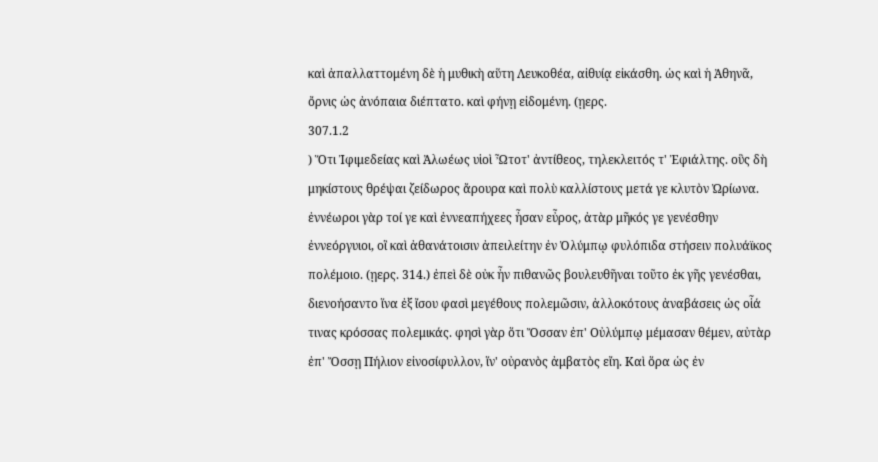καὶ ἀπαλλαττομένη δὲ ἡ μυθικὴ αὕτη Λευκοθέα, αἰθυίᾳ εἰκάσθη. ὡς καὶ ἡ Ἀθηνᾶ, ὄρνις ὡς ἀνόπαια διέπτατο. καὶ φήνῃ εἰδομένη. (ῃερς.
307.1.2
) Ὅτι Ἰφιμεδείας καὶ Ἀλωέως υἱοὶ Ὦτοτ' ἀντίθεος, τηλεκλειτός τ' Ἐφιάλτης. οὓς δὴ μηκίστους θρέψαι ζείδωρος ἄρουρα καὶ πολὺ καλλίστους μετά γε κλυτὸν Ὠρίωνα. ἐννέωροι γὰρ τοί γε καὶ ἐννεαπήχεες ἦσαν εὖρος, ἀτὰρ μῆκός γε γενέσθην ἐννεόργυιοι, οἳ καὶ ἀθανάτοισιν ἀπειλείτην ἐν Ὀλύμπῳ φυλόπιδα στήσειν πολυάϊκος πολέμοιο. (ῃερς. 314.) ἐπεὶ δὲ οὐκ ἦν πιθανῶς βουλευθῆναι τοῦτο ἐκ γῆς γενέσθαι, διενοήσαντο ἵνα ἐξ ἴσου φασὶ μεγέθους πολεμῶσιν, ἀλλοκότους ἀναβάσεις ὡς οἷά τινας κρόσσας πολεμικάς. φησὶ γὰρ ὅτι Ὄσσαν ἐπ' Οὐλύμπῳ μέμασαν θέμεν, αὐτὰρ ἐπ' Ὄσσῃ Πήλιον εἰνοσίφυλλον, ἵν' οὐρανὸς ἀμβατὸς εἴη. Καὶ ὅρα ὡς ἐν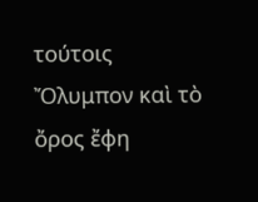τούτοις Ὄλυμπον καὶ τὸ ὄρος ἔφη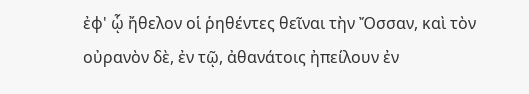ἐφ' ᾧ ἤθελον οἱ ῥηθέντες θεῖναι τὴν Ὄσσαν, καὶ τὸν οὐρανὸν δὲ, ἐν τῷ, ἀθανάτοις ἠπείλουν ἐν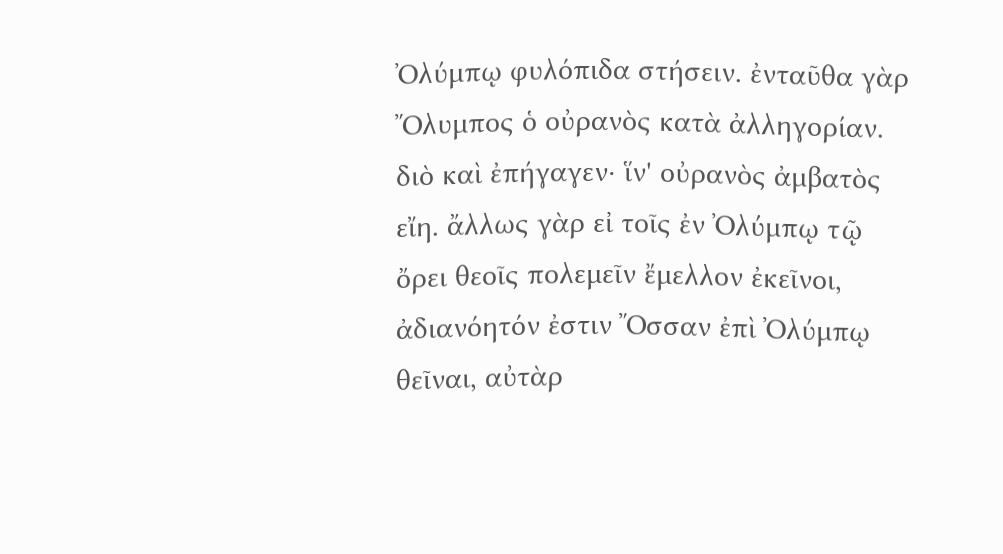Ὀλύμπῳ φυλόπιδα στήσειν. ἐνταῦθα γὰρ Ὄλυμπος ὁ οὐρανὸς κατὰ ἀλληγορίαν. διὸ καὶ ἐπήγαγεν· ἵν' οὐρανὸς ἀμβατὸς εἴη. ἄλλως γὰρ εἰ τοῖς ἐν Ὀλύμπῳ τῷ ὄρει θεοῖς πολεμεῖν ἔμελλον ἐκεῖνοι, ἀδιανόητόν ἐστιν Ὄσσαν ἐπὶ Ὀλύμπῳ θεῖναι, αὐτὰρ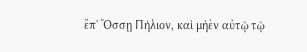ἔπ' Ὄσσῃ Πήλιον, καὶ μὴἐν αὐτῷ τῷ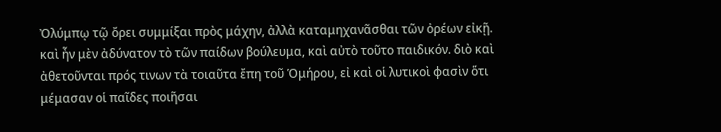Ὀλύμπῳ τῷ ὄρει συμμίξαι πρὸς μάχην, ἀλλὰ καταμηχανᾶσθαι τῶν ὀρέων εἰκῇ. καὶ ἦν μὲν ἀδύνατον τὸ τῶν παίδων βούλευμα, καὶ αὐτὸ τοῦτο παιδικόν. διὸ καὶ ἀθετοῦνται πρός τινων τὰ τοιαῦτα ἔπη τοῦ Ὁμήρου, εἰ καὶ οἱ λυτικοὶ φασὶν ὅτι μέμασαν οἱ παῖδες ποιῆσαι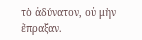τὸ ἀδύνατον, οὐ μὴν ἔπραξαν.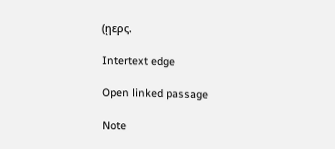(ῃερς.

Intertext edge

Open linked passage

Note